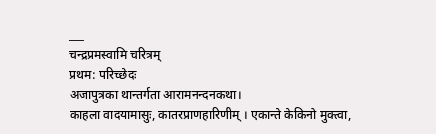___
चन्द्रप्रमस्वामि चरित्रम्
प्रथम: परिच्छेदः
अजापुत्रका थान्तर्गता आरामनन्दनकथा।
काहला वादयामासुः, कातरप्राणहारिणीम् । एकान्ते केकिनो मुक्त्वा,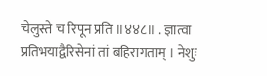चेलुस्ते च रिपून प्रति ॥४४८॥ . ज्ञात्वा प्रतिभयाद्वैरिसेनां तां बहिरागताम् । नेशुः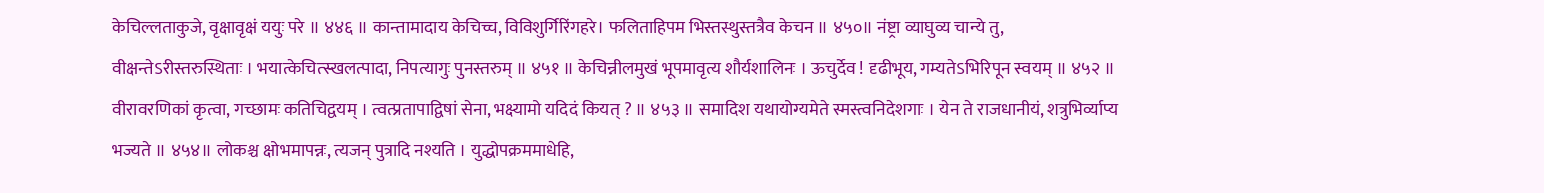केचिल्लताकुजे, वृक्षावृक्षं ययुः परे ॥ ४४६ ॥ कान्तामादाय केचिच्च, विविशुर्गिरिंगहरे। फलिताहिपम भिस्तस्थुस्तत्रैव केचन ॥ ४५०॥ नंष्ट्रा व्याघुव्य चान्ये तु, वीक्षन्तेऽरीस्तरुस्थिताः । भयात्केचित्स्खलत्पादा, निपत्यागुः पुनस्तरुम् ॥ ४५१ ॥ केचिन्नीलमुखं भूपमावृत्य शौर्यशालिनः । ऊचुर्देव ! दृढीभूय, गम्यतेऽभिरिपून स्वयम् ॥ ४५२ ॥ वीरावरणिकां कृत्वा, गच्छामः कतिचिद्वयम् । त्वत्प्रतापाद्विषां सेना, भक्ष्यामो यदिदं कियत् ? ॥ ४५३ ॥ समादिश यथायोग्यमेते स्मस्त्वनिदेशगाः । येन ते राजधानीयं, शत्रुभिर्व्याप्य भज्यते ॥ ४५४॥ लोकश्च क्षोभमापन्नः, त्यजन् पुत्रादि नश्यति । युद्धोपक्रममाधेहि,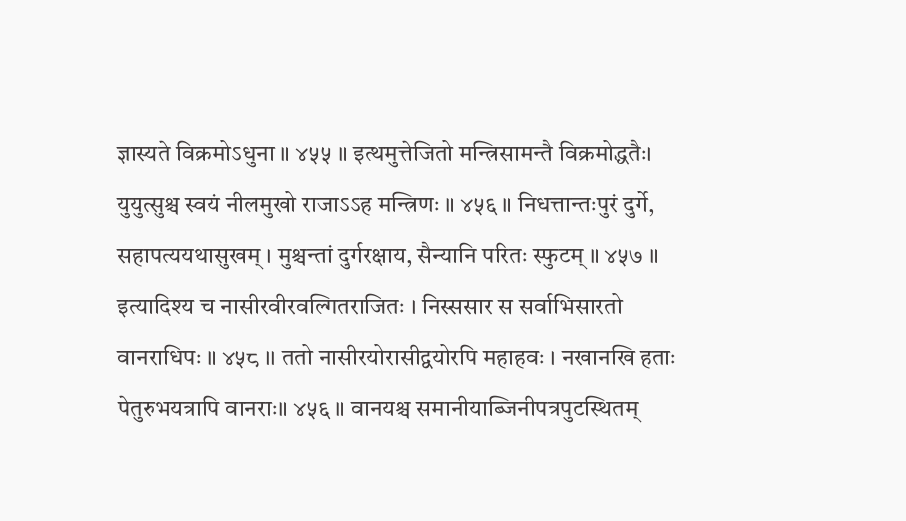ज्ञास्यते विक्रमोऽधुना ॥ ४५५ ॥ इत्थमुत्तेजितो मन्त्रिसामन्तै विक्रमोद्धतैः। युयुत्सुश्च स्वयं नीलमुखो राजाऽऽह मन्त्रिणः ॥ ४५६ ॥ निधत्तान्तःपुरं दुर्गे, सहापत्ययथासुखम् । मुश्चन्तां दुर्गरक्षाय, सैन्यानि परितः स्फुटम् ॥ ४५७ ॥ इत्यादिश्य च नासीरवीरवल्गितराजितः । निस्ससार स सर्वाभिसारतो वानराधिपः ॥ ४५८ ।। ततो नासीरयोरासीद्वयोरपि महाहवः । नखानखि हताः पेतुरुभयत्रापि वानराः॥ ४५६ ॥ वानयश्च समानीयाब्जिनीपत्रपुटस्थितम्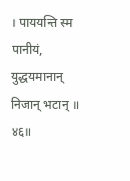। पाययन्ति स्म पानीयं, युद्धयमानान् निजान् भटान् ॥ ४६॥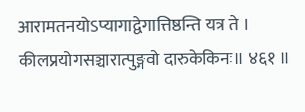आरामतनयोऽप्यागाद्वेगात्तिष्ठन्ति यत्र ते । कीलप्रयोगसञ्चारात्पुङ्गवो दारुकेकिनः॥ ४६१ ॥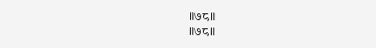॥७८॥
॥७८॥